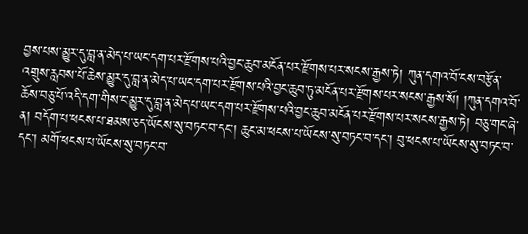བྱས་པས་མྱུར་དུ་བླ་ན་མེད་པ་ཡང་དག་པར་རྫོགས་པའི་བྱང་ཆུབ་མངོན་པར་རྫོགས་པར་སངས་རྒྱས་ཏེ། ཀུན་དགའ་བོ་ངས་བརྩོན་འགྲུས་རླབས་པོ་ཆེས་མྱུར་དུ་བླ་ན་མེད་པ་ཡང་དག་པར་རྫོགས་པའི་བྱང་ཆུབ་ཏུ་མངོན་པར་རྫོགས་པར་སངས་རྒྱས་སོ། །ཀུན་དགའ་བོ་ཆོས་བཅུ་པོ་འདི་དག་གིས་ང་མྱུར་དུ་བླ་ན་མེད་པ་ཡང་དག་པར་རྫོགས་པའི་བྱང་ཆུབ་མངོན་པར་རྫོགས་པར་སངས་རྒྱས་ཏེ། བཅུ་གང་ཞེ་ན། བདོག་པ་ཕངས་པ་ཐམས་ཅད་ཡོངས་སུ་བཏང་བ་དང་། ཆུང་མ་ཕངས་པ་ཡོངས་སུ་བཏང་བ་དང་། བུ་ཕངས་པ་ཡོངས་སུ་བཏང་བ་དང་། མགོ་ཕངས་པ་ཡོངས་སུ་བཏང་བ་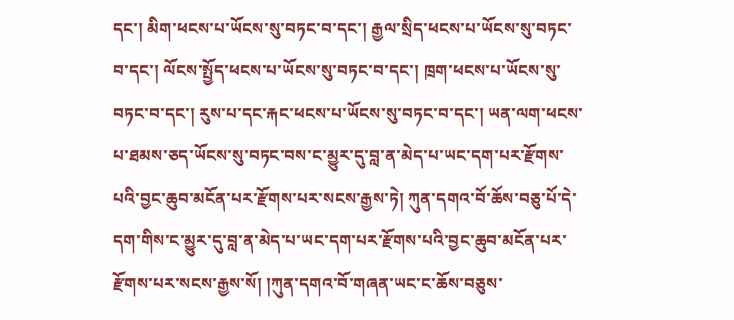དང་། མིག་ཕངས་པ་ཡོངས་སུ་བཏང་བ་དང་། རྒྱལ་སྲིད་ཕངས་པ་ཡོངས་སུ་བཏང་བ་དང་། ལོངས་སྤྱོད་ཕངས་པ་ཡོངས་སུ་བཏང་བ་དང་། ཁྲག་ཕངས་པ་ཡོངས་སུ་བཏང་བ་དང་། རུས་པ་དང་རྐང་ཕངས་པ་ཡོངས་སུ་བཏང་བ་དང་། ཡན་ལག་ཕངས་པ་ཐམས་ཅད་ཡོངས་སུ་བཏང་བས་ང་མྱུར་དུ་བླ་ན་མེད་པ་ཡང་དག་པར་རྫོགས་པའི་བྱང་ཆུབ་མངོན་པར་རྫོགས་པར་སངས་རྒྱས་ཏེ། ཀུན་དགའ་བོ་ཆོས་བཅུ་པོ་དེ་དག་གིས་ང་མྱུར་དུ་བླ་ན་མེད་པ་ཡང་དག་པར་རྫོགས་པའི་བྱང་ཆུབ་མངོན་པར་རྫོགས་པར་སངས་རྒྱས་སོ། །ཀུན་དགའ་བོ་གཞན་ཡང་ང་ཆོས་བཅུས་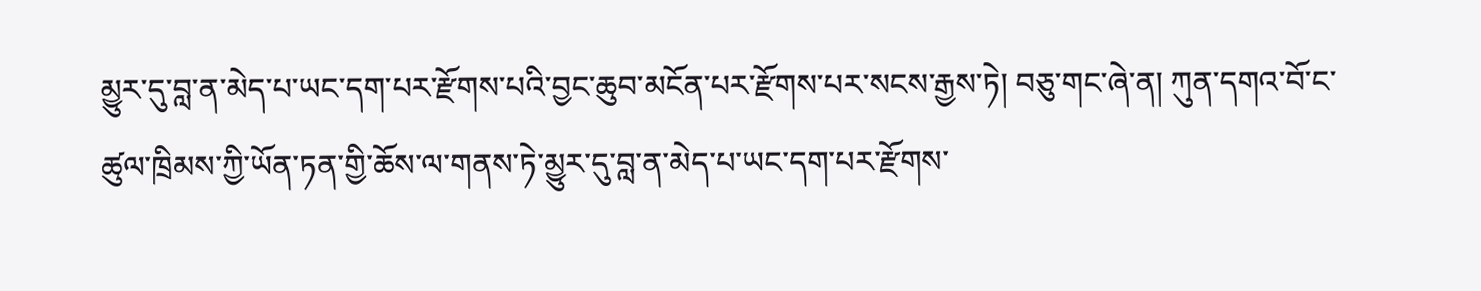མྱུར་དུ་བླ་ན་མེད་པ་ཡང་དག་པར་རྫོགས་པའི་བྱང་ཆུབ་མངོན་པར་རྫོགས་པར་སངས་རྒྱས་ཏེ། བཅུ་གང་ཞེ་ན། ཀུན་དགའ་བོ་ང་ཚུལ་ཁྲིམས་ཀྱི་ཡོན་ཏན་གྱི་ཆོས་ལ་གནས་ཏེ་མྱུར་དུ་བླ་ན་མེད་པ་ཡང་དག་པར་རྫོགས་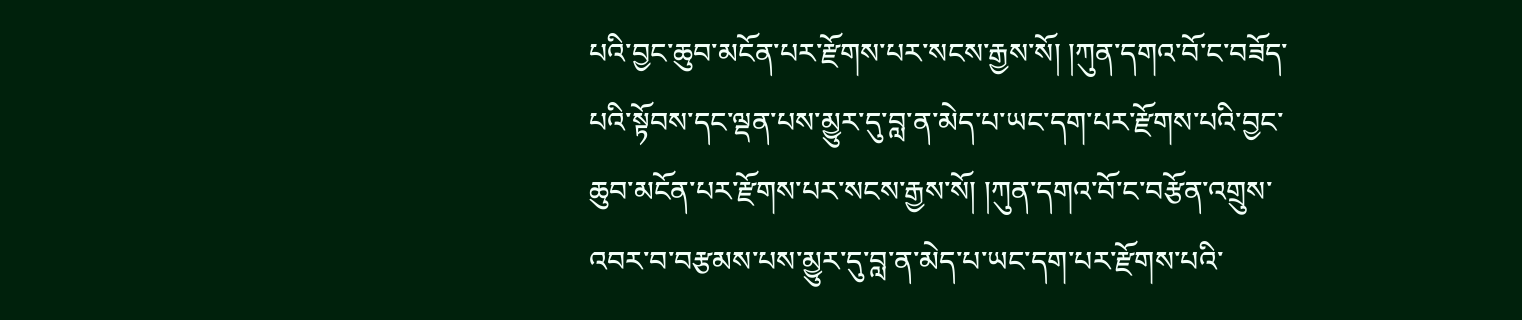པའི་བྱང་ཆུབ་མངོན་པར་རྫོགས་པར་སངས་རྒྱས་སོ། །ཀུན་དགའ་བོ་ང་བཟོད་པའི་སྟོབས་དང་ལྡན་པས་མྱུར་དུ་བླ་ན་མེད་པ་ཡང་དག་པར་རྫོགས་པའི་བྱང་ཆུབ་མངོན་པར་རྫོགས་པར་སངས་རྒྱས་སོ། །ཀུན་དགའ་བོ་ང་བརྩོན་འགྲུས་འབར་བ་བརྩམས་པས་མྱུར་དུ་བླ་ན་མེད་པ་ཡང་དག་པར་རྫོགས་པའི་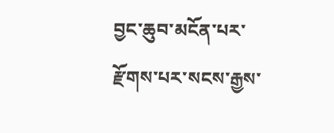བྱང་ཆུབ་མངོན་པར་རྫོགས་པར་སངས་རྒྱས་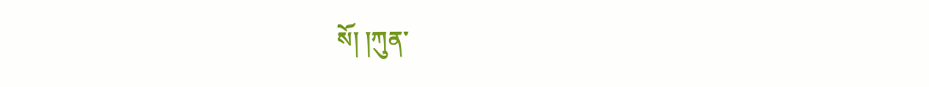སོ། །ཀུན་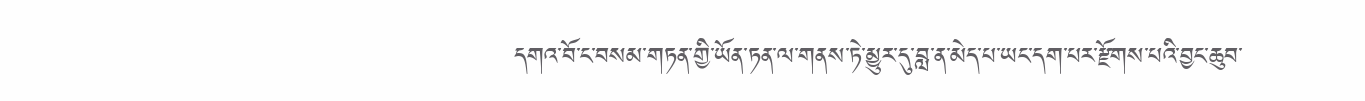དགའ་བོ་ང་བསམ་གཏན་གྱི་ཡོན་ཏན་ལ་གནས་ཏེ་མྱུར་དུ་བླ་ན་མེད་པ་ཡང་དག་པར་རྫོགས་པའི་བྱང་ཆུབ་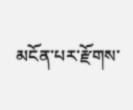མངོན་པར་རྫོགས་